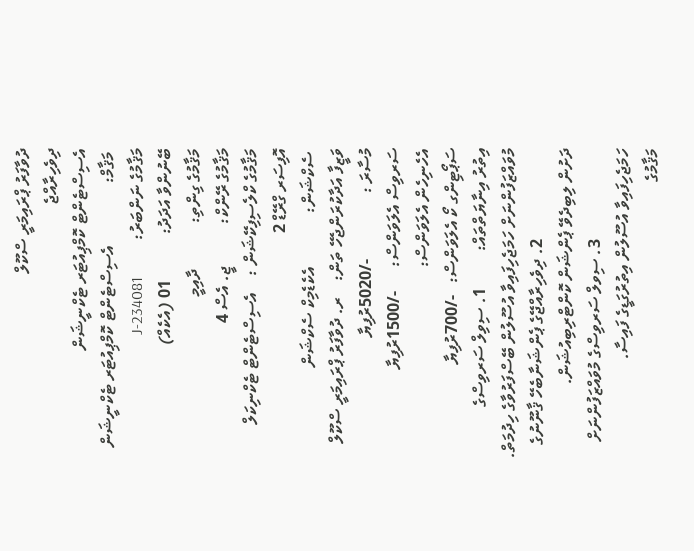ދުވާފަރު ޕްރައިމަރީ ސްކޫލް
ދިވެހިރާއްޖެ
އެސިސްޓެންޓް ކޮމްޕިއުޓަރ ޓެކްނީޝަން
 މަޤާމް:               އެސިސްޓެންޓް ކޮމްޕިއުޓަރ ޓެކްނީޝަން
މަޤާމުގެ ނަންބަރު:         J-234081
ބޭނުންވާ އަދަދު:           01 (އެކެއް)
މަޤާމުގެ ގިންތި:           ދާއިމީ
މަޤާމުގެ ރޭންކް:          ޖީ. އެސް 4
މަޤާމުގެ ކްލެސިފިކޭޝަން :    އެސިސްޓެންޓް ޓެކްނިކަލް އޮފިސަރ ގްރޭޑް 2
 ސެކްޝަން:             އެކެޑެމިކް ސެކްޝަން
ވަޒީފާ އަދާކުރަންޖެހޭ ތަން:    ރ. ދުވާފަރު ޕްރައިމަރީ ސްކޫލް
މުސާރަ :                -/5020ރުފިޔާ
ސަރވިސް އެލަވަންސް:      -/1500ރުފިޔާ
އެހެނިހެން އެލަވަންސް:
ސަޕޯޓިންގ ކޯ އެލަވަންސް:   -/700ރުފިޔާ
އިތުރު އިނާޔަތްތައް:         1. ސިވިލް ސަރވިސްގެ މުވައްޒަފުންނަށް ހަމަޖެހިފައިވާ އުސޫލުން ބޭސްފަރުވާގެ ހިދުމަތް.
                      2. ދިވެހިރާއްޖޭގެ ޕެންޝަނާބެހޭ ޤާނޫނުގެ ދަށުން ލިބިދެވޭ ޕެންޝަން ކޮންޓްރިބިއުޝަން.
                      3. ސިވލް ސަރވިސްގެ މުވައްޒަފުންނަށް ހަމަޖެހިފައިވާ އުސޫލުން އިތުރުގަޑީގެ ފައިސާ.
މަޤާމުގެ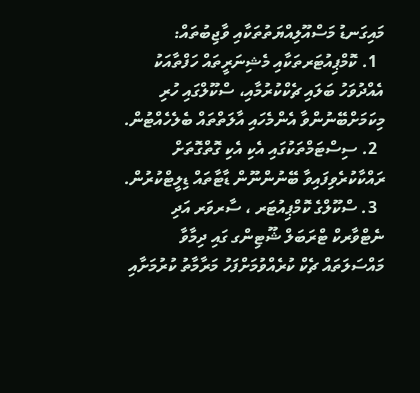މައިގަނޑު މަސްއޫލިއްޔަތުތަކާއި ވާޖިބުތައް:
  1. ކޮމްޕިއުޓަރތަކާއި މެޝިނަރީތައް ހަފްތާއަކު އެއްދުވަހު ބަލައި ޗެކްކުރުމާއި، ސްކޫލްގައި ހުރި މިކަމަށްބޭނުންވާ އެންމެހައި އާލަތްތައް ބެލެހެއްޓުން.
  2. ސިސްޓަމްތަކުގައި އެކި އެކި ގޮތްގޮތަށް ރައްކާކުރެވިފައިވާ ބޭނުންނޫން ޑާޓާތައް ޑިލީޓްކުރުން.
  3. ސްކޫލްގެ ކޮމްޕިއުޓަރ ، ސާރވަރ އަދި ނެޓްވާރކް ޓްރަބަލް ޝޫޓިންގ ގައި ދިމާވާ މައްސަލަތައް ޗެކް ކުރެއްވުމަށްފަހު މަރާމާތު ކުރުމަށާއި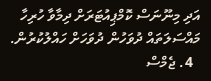އަދި މިނޫނަސް ކޮމްޕިއުޓަރަށް ދިމާވާ ހުރިހާ މައްސަލަތައް ދުވަހުން ދުވަހަށް ހައްލުކުރުން.
  4. ޖެމްސް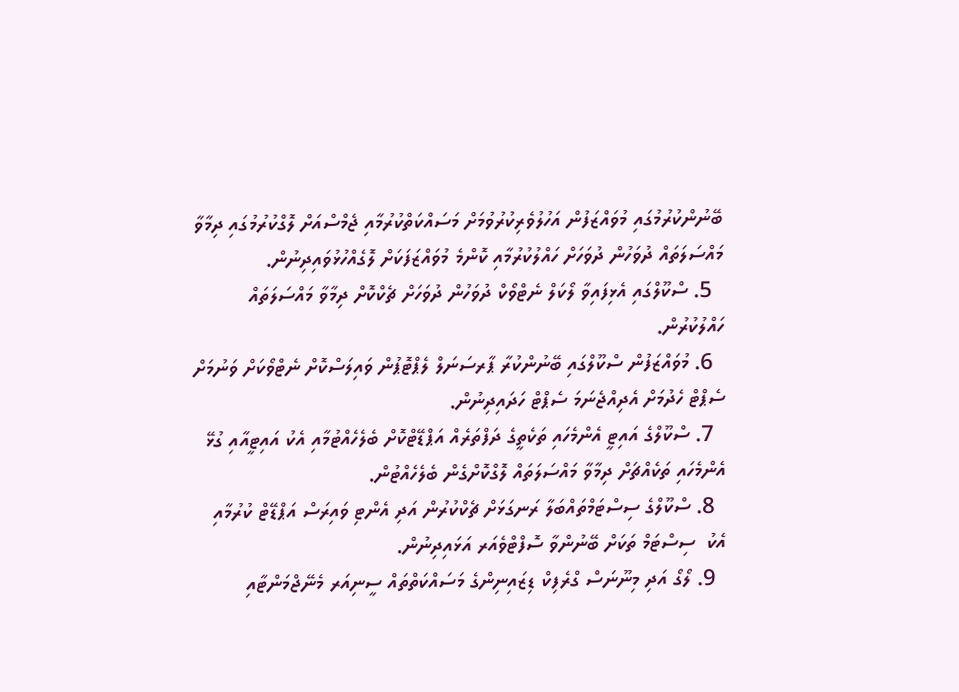ބޭނުންކުރުމުގައި މުވައްޒަފުން އަހުލުވެރިކުރުވުމަށް މަސައްކަތްކުރުމާއި ޖެމްސްއަށް ލޮގްކުރުމުގައި ދިމާވާ މައްސަލަތައް ދުވަހުން ދުވަހަށް ހައްލުކުރުމާއި ކޮންމެ މުވައްޒަފަކަށް ލޮގެއްހުޅުވައިދިނުން.
  5. ސްކޫލްގައި އެޅިފައިވާ ލޯކަލް ނެޓްވޯކް ދުވަހުން ދުވަހަށް ޗެކްކޮށް ދިމާވާ މައްސަލަތައް ހައްލުކުރުން.
  6. މުވައްޒަފުން ސްކޫލްގައި ބޭނުންކުރާ ޕާރސަނަލް ލެޕްޓޮޕުން ވައިލަސްކޮށް ނެޓްވޯކަށް ވަނުމަށް ސެޕްޓް ހެދުމަށް އެދިއްޖެނަމަ ސެޕްޓް ހަދައިދިނުން.
  7. ސްކޫލްގެ އައިޓީ އެންމެހައި ތަކެތީގެ ދަފްތަރެއް އަޕްޑޭޓްކޮށް ބެލެހެއްޓުމާއި އެކު އައިޓީއާއި ގުޅޭ އެންމެހައި ތަކެއްޗަށް ދިމާވާ މައްސަލަތައް ލޮގްކޮށްގެން ބެލެހެއްޓުން.
  8. ސްކޫލްގެ ސިސްޓަމްތައްބަލާ ރަނގަޅަށް ޗެކްކުރުން އަދި އެންޓި ވައިރަސް އަޕްޑޭޓް ކުރުމާއި އެކު  ސިސްޓަމް ތަކަށް ބޭނުންވާ ސޮފްޓްވެއަރ އަޅައިދިނުން.
  9. ލޯގޯ އަދި މިނޫނަސް ގްރެފިކް ޑިޒައިނިންގެ މަސައްކަތްތައް ސީނިއަރ މެނޭޖްމަންޓާއި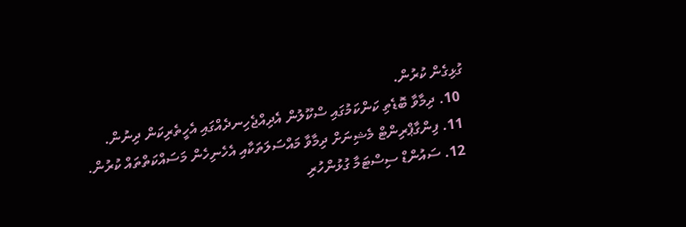ގުޅިގެން ކުރުން.
  10. ދިމާވާ ބޮޑެތި ކަންކަމުގައި ސްކޫލުން އެދިއްޖެހިނދެއްގައި އެހީތެރިކަން ދިނުން.
  11. ފިންގާޕްރިންޓް މެޝިނަށް ދިމާވާ މައްސަލަތަކާއި އެހެނިހެން މަސައްކަތްތައް ކުރުން.
  12. ސައުންޑް ސިސްޓަމާ ގުޅުންހުރި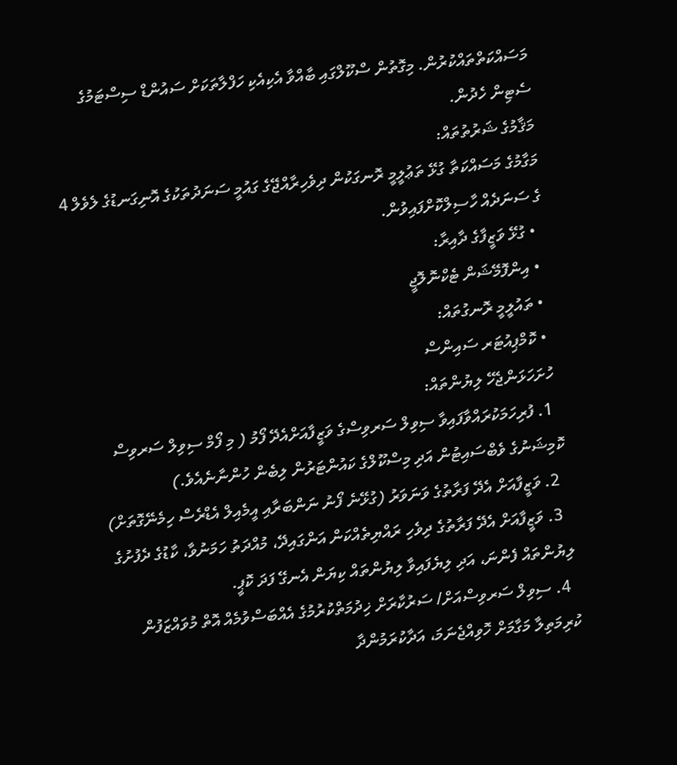މަސައްކަތްތައްކުރުން. މިގޮތުން ސްކޫލްގައި ބާއްވާ އެކިއެކި ހަފްލާތަކަށް ސައުންޑް ސިސްޓަމުގެ ސެޓިން ހެދުން.
މަޤާމުގެ ޝަރުތުތައް:
މަގާމުގެ މަސައްކަތާ ގުޅޭ ތަޢުލީމީ ރޮނގަކުން ދިވެހިރާއްޖޭގެ ގައުމީ ސަނަދުތަކުގެ އޮނިގަނޑުގެ ލެވެލް 4 ގެ ސަނަދެއް ހާސިލްކޮށްފައިވުން.
  • ގުޅޭ ވަޒީފާގެ ދާއިރާ:
  • އިންފޮމޭޝަން ޓެކްނޮލޮޖީ
  • ތައުލީމީ ރޮނގުތައް:
  • ކޮމްޕިއުޓަރ ސައިންސް
 ހުށަހަޅަންޖެހޭ ލިޔުންތައް:
  1. ފުރިހަމަކުރައްވާފައިވާ ސިވިލް ސަރވިސްގެ ވަޒީފާއަށްއެދޭ ފޯމު ( މި ފޯމް ސިވިލް ސަރވިސް ކޮމިޝަނުގެ ވެބްސައިޓުން އަދި މިސްކޫލްގެ ކައުންޓަރުން ލިބެން ހުންނާނެއެވެ.)
  2. ވަޒީފާއަށް އެދޭ ފަރާތުގެ ވަނަވަރު (ގުޅޭނެ ފޯނު ނަންބަރާއި އީމެއިލް އެޑްރެސް ހިމެނޭގޮތަށް)
  3. ވަޒީފާއަށް އެދޭ ފަރާތުގެ ދިވެހި ރައްޔިތެއްކަން އަންގައިދޭ، މުއްދަތު ހަމަނުވާ، ކާޑުގެ ދެފުށުގެ ލިޔުންތައް ފެންނަ، އަދި ލިޔެފައިވާ ލިޔުންތައް ކިޔަން އެނގޭ ފަދަ ކޮޕީ.
  4. ސިވިލް ސަރވިސްއަށް/ ސަރުކާރަށް ޚިދުމަތްކުރުމުގެ އެއްބަސްވުމެއް އޮތް މުވައްޒަފުން ކުރިމަތިލާ މަގާމަށް ހޮވިއްޖެނަމަ، އަދާކުރަމުންދާ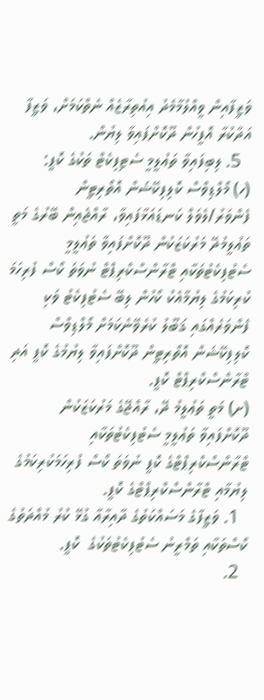ވަޒީފާއިން ވީއްލުމާމެދު އިއުތިރާޒެއް ނެތްކަމަށް، ވަޒީފާ އަދާކުރާ އޮފީހުން ދޫކޮށްފައިވާ ލިޔުން.
  5. ލިބިފައިވާ ތަޢުލީމީ ސެޓިފިކެޓް ތަކުގެ ކޮޕީ:
(ހ) މޯލްޑިވްސް ކޮލިފިކޭޝަން އޮތޯރިޓީން ފެންވަރު/ލެވަލް ކަނޑައަޅާފައިވާ، ރާއްޖެއިން ބޭރުގެ މަތީ ތަޢުލީމުދޭ މަރުކަޒަކުން ދޫކޮށްފައިވާ ތަޢުލީމީ ސެޓުފިކެޓުތަކާއި ޓްރާންސްކްރިޕްޓް ނުވަތަ ކޯސް ފުރިހަމަ ކުރިކަމުގެ ލިޔުމާއެކު ކޯހުން ލިބޭ ސެޓުފިކެޓު ވަކި ފެންވަރެއްގައި ޤަބޫލު ކުރެވޭނެކަމަށް މޯލްޑިވްސް ކޮލިފިކޭޝަން އޮތޯރިޓީން ދޫކޮށްފައިވާ ލިޔުމުގެ ކޮޕީ އަދި ޓްރާންސްކްރިޕްޓް ކޮޕީ.
(ށ) މަތީ ތަޢުލީމު ދޭ، ރާއްޖޭގެ މަރުކަޒަކުން ދޫކޮށްފައިވާ ތަޢުލީމީ ސެޓުފިކެޓުތަކާއި ޓްރާންސްކްރިޕްޓްގެ ކޮޕީ ނުވަތަ ކޯސް ފުރިހަމަކުރިކަމުގެ ލިޔުމާއި ޓްރާންސްކްރިޕްޓްގެ ކޮޕީ.
  1. ވަޒީފާގެ މަސައްކަތުގެ ދާއިރާއާ ގުޅޭ ކުރު މުއްދަތުގެ ކޯސްތަކާއި ތަމްރީނު ސެޓުފިކެޓުތަކުގެ  ކޮޕީ.
  2.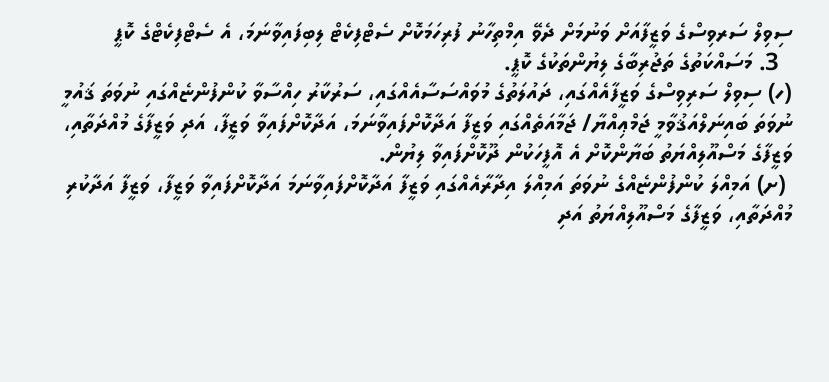ސިވިލް ސަރވިސްގެ ވަޒީފާއަށް ވަނުމަށް ދެވޭ އިމްތިހާނު ފުރިހަމަކޮށް ސެޓްފިކެޓް ލިބިފައިވާނަމަ، އެ ސެޓްފިކެޓްގެ ކޮޕީ
  3. މަސައްކަތުގެ ތަޖުރިބާގެ ލިޔުންތަކުގެ ކޮޕީ.
(ހ) ސިވިލް ސަރިވިސްގެ ވަޒީފާއެއްގައި، ދައުލަތުގެ މުވައްސަސާއެއްގައި، ސަރުކާރު ހިއްސާވާ ކުންފުންޏެއްގައި ނުވަތަ ޤައުމީ ނުވަތަ ބައިނަލްއަޤުވާމީ ޖަމްޢިއްޔާ/ ޖަމާއަތެއްގައި ވަޒީފާ އަދާކޮށްފައިވާނަމަ، އަދާކޮށްފައިވާ ވަޒީފާ، އަދި ވަޒީފާގެ މުއްދަތާއި، ވަޒީފާގެ މަސްއޫލިއްޔަތު ބަޔާންކޮށް އެ އޮފީހަކުން ދޫކޮށްފައިވާ ލިޔުން.
 (ށ) އަމިއްލަ ކުންފުންޏެއްގެ ނުވަތަ އަމިއްލަ އިދާރާއެއްގައި ވަޒީފާ އަދާކޮށްފައިވާނަމަ އަދާކޮށްފައިވާ ވަޒީފާ، ވަޒީފާ އަދާކުރި މުއްދަތާއި، ވަޒީފާގެ މަސްއޫލިއްޔަތު އަދި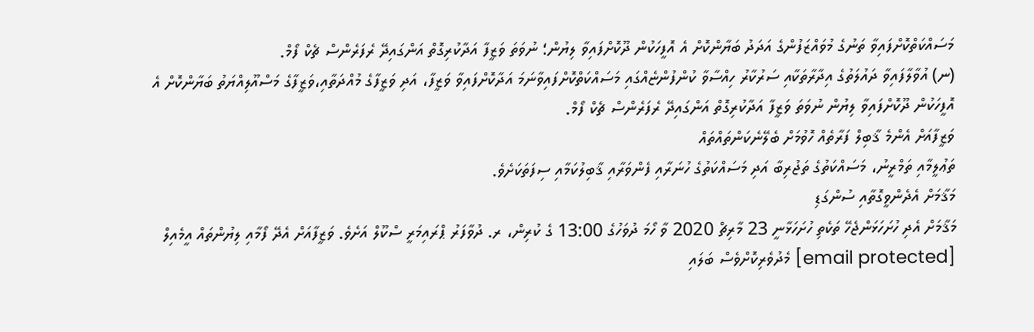މަސައްކަތްކޮށްފައިވާ ތަނުގެ މުވައްޒަފުންގެ އަދަދު ބަޔާންކޮށް އެ އޮފީހަކުން ދޫކޮށްފައިވާ ލިޔުން؛ ނުވަތަ ވަޒީފާ އަދާކުރިގޮތް އަންގައިދޭ ރެފަރެންސް ޗެކް ފޯމް.
(ނ) އުވާލާފައިވާ ދައުލަތުގެ އިދާރާތަކާއި ސަރުކާރު ހިއްސާވާ ކުންފުންޏެއްގައި މަސައްކަތްކޮށްފައިވާނަމަ އަދާކޮށްފައިވާ ވަޒީފާ، އަދި ވަޒީފާގެ މުއްދަތާއި،ވަޒީފާގެ މަސްއޫލިއްޔަތު ބަޔާންކޮށް އެ އޮފީހަކުން ދޫކޮށްފައިވާ ލިޔުން ނުވަތަ ވަޒީފާ އަދާކުރިގޮތް އަންގައިދޭ ރެފަރެންސް ޗެކް ފޯމް.
ވަޒީފާއަށް އެންމެ ޤާބިލް ފަރާތެއް ހޮވުމަށް ބެލޭނެކަންތައްތައް
ތަޢުލީމާއި ތަމްރީނު، މަސައްކަތުގެ ތަޖުރިބާ އަދި މަސައްކަތުގެ ހުނަރާއި ފެންވަރާއި ޤާބިލުކަމާއި ސިފަތަކަށެވެ.
މަޤާމަށް އެދެންވީގޮތާއި ސުންގަޑި
މަޤާމަށް އެދި ހުށަހަޅަންޖެހޭ ތަކެތި ހުށަހަޅާނީ 23 މާރިޗް 2020 ވާ ހޯމަ ދުވަހުގެ 13:00 ގެ ކުރިން، ރ. ދުވާފަރު ޕްރައިމަރީ ސްކޫލް އަށެވެ. ވަޒީފާއަށް އެދޭ ފޯމާއި ލިޔުންތައް އީމެއިލް [email protected] މެދުވެރިކޮށްވެސް ބަލައި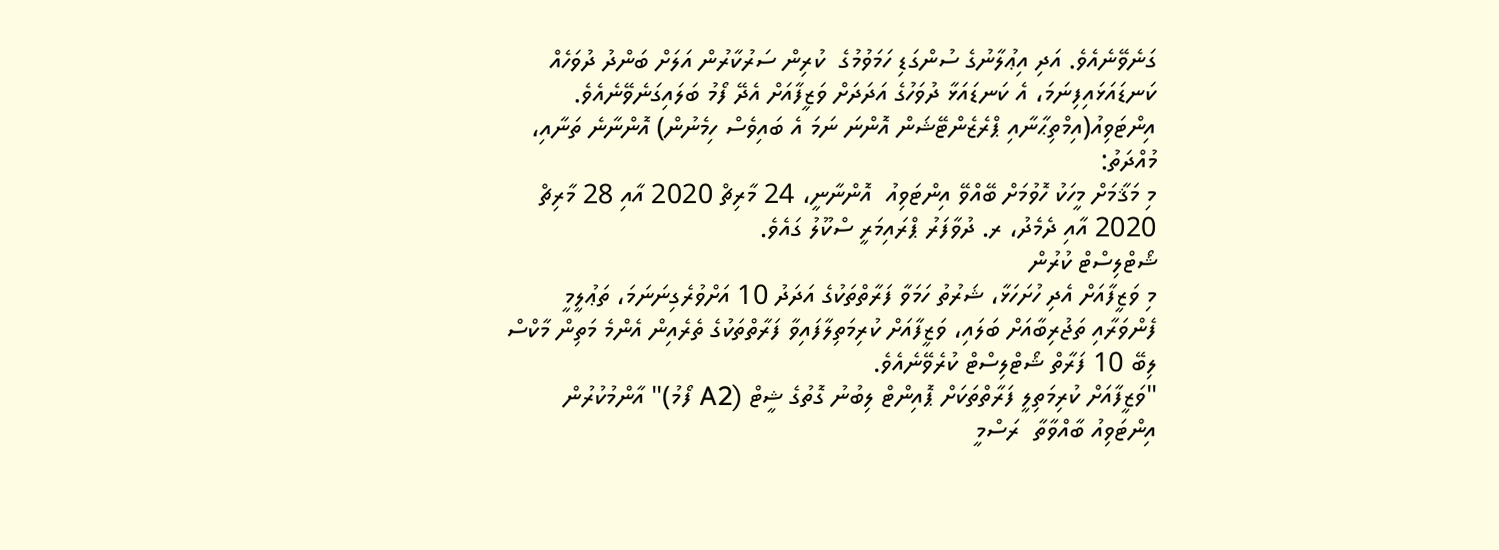ގަނެވޭނެއެވެ. އަދި އިޢުލާނުގެ ސުންގަޑި ހަމަވުމުގެ  ކުރިން ސަރުކާރުން އަލަށް ބަންދު ދުވަހެއް ކަނޑައަޅައިފިނަމަ، އެ ކަނޑައަޅާ ދުވަހުގެ އަދަދަށް ވަޒީފާއަށް އެދޭ ފޯމު ބަލައިގަނެވޭނެއެވެ.
އިންޓަވިއު(އިމްތިޙާނާއި ޕްރެޒެންޓޭޝަން އޮންނަ ނަމަ އެ ބައިވެސް ހިމެނުން) އޮންނާނެ ތަނާއި، މުއްދަތު:
މި މަޤާމަށް މީހަކު ހޮވުމަށް ބޭއްވޭ އިންޓަވިއު  އޮންނާނީ، 24 މާރިޗް 2020 އާއި 28 މާރިޗް 2020 އާއި ދެމެދު، ރ. ދުވާފަރު ޕްރައިމަރީ ސްކޫލު ގައެވެ.
ޝޯޓްލިސްޓް ކުރުން
މި ވަޒީފާއަށް އެދި ހުށަހަޅާ، ޝަރުތު ހަމަވާ ފަރާތްތަކުގެ އަދަދު 10 އަށްވުރެގިނަނަމަ، ތަޢުލީމީ ފެންވަރާއި ތަޖުރިބާއަށް ބަލައި، ވަޒީފާއަށް ކުރިމަތިލާފައިވާ ފަރާތްތަކުގެ ތެރެއިން އެންމެ މަތިން މާކްސް ލިބޭ 10 ފަރާތް ޝޯޓްލިސްޓް ކުރެވޭނެއެވެ.
"ވަޒީފާއަށް ކުރިމަތިލީ ފަރާތްތަކަށް ޕޮއިންޓް ލިބުނު ގޮތުގެ ޝީޓް (A2 ފޯމު)" އާންމުކުރުން
އިންޓަވިއު ބާއްވާތާ  ރަސްމީ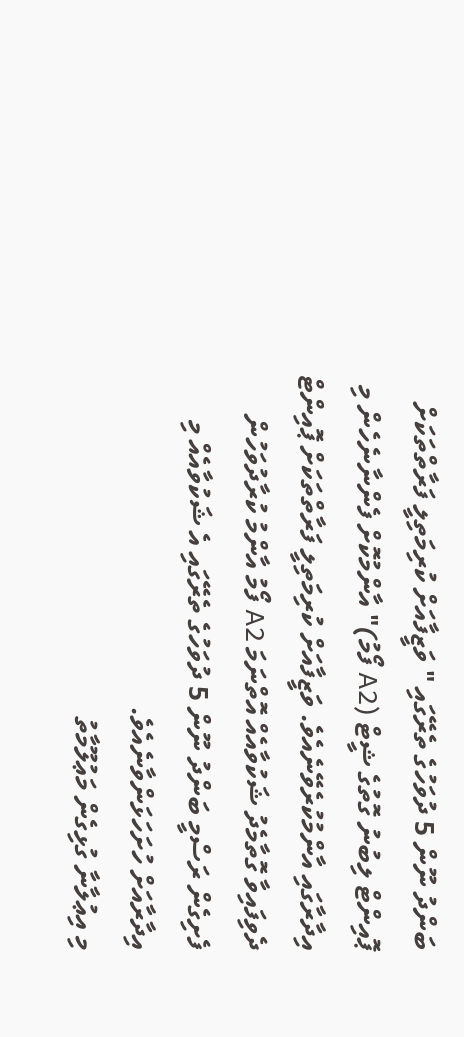ބަންދު ނޫން 5 ދުވަހުގެ ތެރޭގައި " ވަޒީފާއަށް ކުރިމަތިލީ ފަރާތްތަކަށް ޕޮއިންޓް ލިބުނު ގޮތުގެ ޝީޓް (A2 ފޯމު)" އާންމުކޮށް ފެންނާނެހެން މި އިދާރާގައި އާންމުކުރެވޭނެއެވެ. ވަޒީފާއަށް ކުރިމަތިލީ ފަރާތްތަކަށް ޕޮއިންޓް ދެވިފައިވާ ގޮތާމެދު ޝަކުވާއެއް އޮތްނަމަ A2 ފޯމު އާންމު ކުރާދުވަހުން ފެށިގެން ރަސްމީ ބަންދު ނޫން 5 ދުވަހުގެ ތެރޭގައި އެ ޝަކުވާއެއް މި އިދާރާއަށް ހުށަހަޅަންވާނެއެވެ.
މި އިޢުލާނާ ގުޅިގެން މަޢުލޫމާތު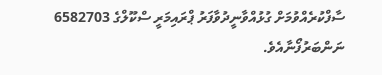ސާފްކުރެއްވުމަށް ގުޅުއްވާނީދުވާފަރު ޕްރައިމަރީ ސްކޫލްގެ 6582703 ނަންބަރުފޯނާއެވެ.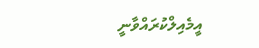އީމެއިލްކުރައްވާނީ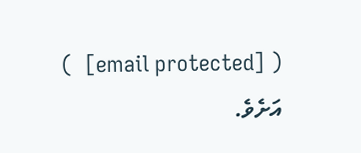( [email protected]  ) އަށެވެ.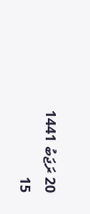20 ރަޖަބު 1441
15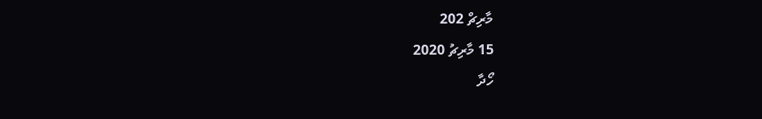މާރިޗް 202
15 މާރިޗު 2020
ހޯދާ